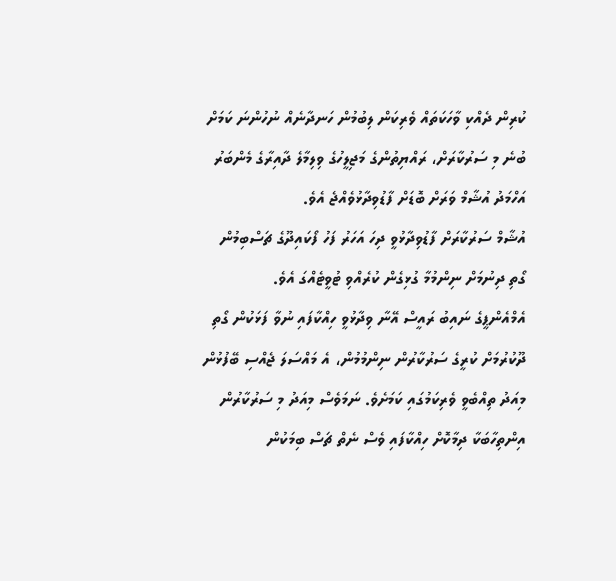ކުރިން ދެއްކި ވާހަކަތައް ވެރިކަން ލިބުމުން ހަނދާނެއް ނުހުންނަ ކަމަށް ބުނެ މި ސަރުކާރަށް، ރައްޔިތުންގެ މަޖިލީހުގެ ވިލިމާލެ ދާއިރާގެ މެންބަރު އަހްމަދު އުޝާމް ވަރަށް ބޮޑަށް ފާޑުވިދާޅުވެއްޖެ އެވެ.
އުޝާމް ސަރުކާރަށް ފާޑުވިދާޅުވީ ދިހަ އަހަރު ފަހު ފޯކައިދޫގެ ޗަސްބިމުން ގޯތި ދިނުމަށް ނިންމުމާ ގުޅިގެން ކުރެއްވި ޓުވީޓެއްގަ އެވެ.
އެމްއެންޕީގެ ނައިބު ރައީސް އޭނާ ވިދާޅުވީ ހިއްކާފައި ނުވާ ފަޅަކުން ގޯތި ދޫކުރުމަށް ކުރީގެ ސަރުކާރުން ނިންމުމުން، އެ މައްސަލަ ޖެއްސި ބޭފުޅުން މިއަދު ތިއްބެވީ ވެރިކަމުގައި ކަމަށެވެ. ނަމަވެސް މިއަދު މި ސަރުކާރުން އިންތިހާބަކާ ދިމާކޮށް ހިއްކާފައި ވެސް ނެތް ޗަސް ބިމަކުން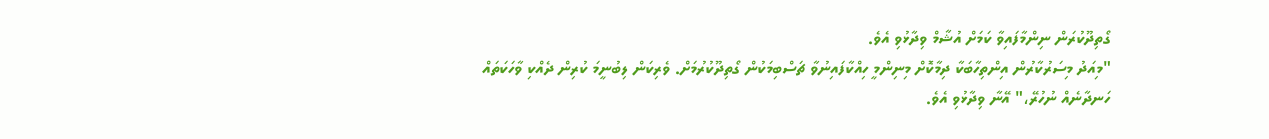ގޯތިދޫކުރަން ނިންމާފައިވާ ކަމަށް އުޝާމް ވިދާޅުވި އެވެ.
"މިއަދު މިސަރުކާރުން އިންތިހާބަކާ ދިމާކޮށް މިނިންމީ ހިއްކާފައިނުވާ ޗަސްބިމަކުން ގޯތިދޫކުރުމަށް. ވެރިކަން ލިބުނީމަ ކުރިން ދެއްކި ވާހަކަތައް ހަނދާނެއް ނުހުރޭ،" އޭނާ ވިދާޅުވި އެވެ.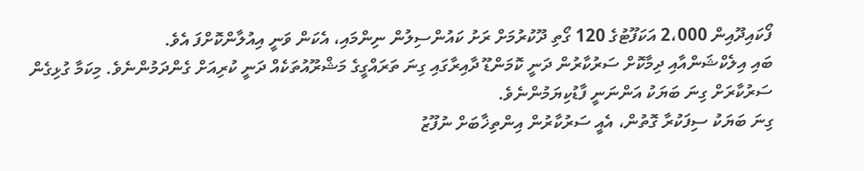ފޯކައިދޫއިން 2،000 އަކަފޫޓުގެ 120 ގޯތި ދޫކުރުމަށް ރަށު ކައުންސިލުން ނިންމައި، އެކަން ވަނީ އިއުލާންކޮށްފަ އެވެ.
ބައި އިލެކްޝަންއާއި ދިމާކޮށް ސަރުކާރުން ދަނީ ކޮމަންޑޫ ދާއިރާގައި ގިނަ ތަރައްގީގެ މަޝްރޫއުތަކެއް ދަނީ ކުރިއަށް ގެންދަމުންނެވެ. މިކަމާ ގުޅިގެން ސަރުކާރަށް ގިނަ ބަޔަކު އަންނަނީ ފާޑުކިޔަމުންނެވެ.
ގިނަ ބަޔަކު ސިފަކުރާ ގޮތުން، އެއީ ސަރުކާރުން އިންތިޚާބަށް ނުފޫޒު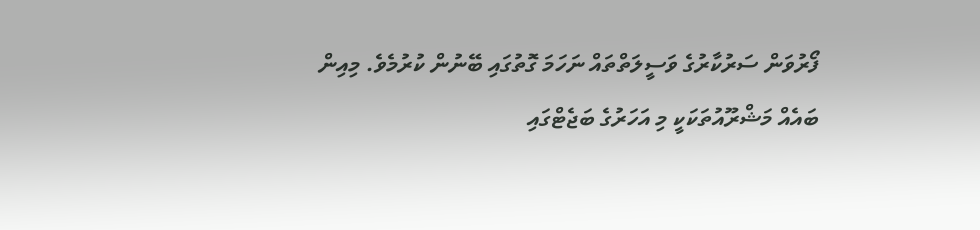ފޯރުވަން ސަރުކާރުގެ ވަސީލަތްތައް ނަހަމަ ގޮތުގައި ބޭނުން ކުރުމެވެ. މިއިން ބައެއް މަޝްރޫއުތަކަކީ މި އަހަރުގެ ބަޖެޓްގައި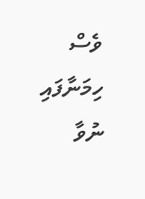ވެސް ހިމަނާފައި ނުވާ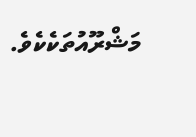މަޝްރޫއުތަކެކެވެ.